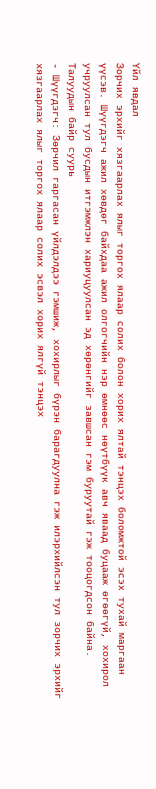Үйл явдал
Зорчих эрхийг хязгаарлах ялыг торгох ялаар солих болон хорих ялтай тэнцэх боломжтой эсэх тухай маргаан үүсэв. Шүүгдэгч ажил хөвдөг байхдаа ажил олгогчийн нэр өмнөөс нөүтбүүк авч яваад буцааж өгөөгүй, хохирол учруулсан тул бусдын итгэмжлэн хариуцуулсан эд хөрөнгийг завшсан гэм буруутай гэж тооцогдсон байна.
Талуудын байр суурь
- Шүүгдэгч: Зөрчил гаргасан үйлдэлдээ гэмшиж, хохирлыг бүрэн барагдуулна гэж илэрхийлсэн тул зорчих эрхийг хязгаарлах ялыг торгох ялаар солих эсвэл хорих ялгүй тэнцэх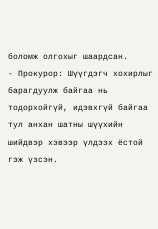боломж олгохыг шаардсан.
- Прокурор: Шүүгдэгч хохирлыг барагдуулж байгаа нь тодорхойгүй, идэвхгүй байгаа тул анхан шатны шүүхийн шийдвэр хэвээр үлдээх ёстой гэж үзсэн.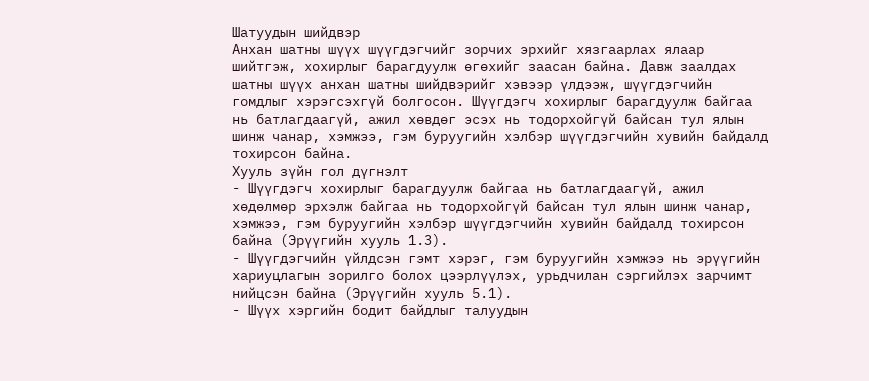Шатуудын шийдвэр
Анхан шатны шүүх шүүгдэгчийг зорчих эрхийг хязгаарлах ялаар шийтгэж, хохирлыг барагдуулж өгөхийг заасан байна. Давж заалдах шатны шүүх анхан шатны шийдвэрийг хэвээр үлдээж, шүүгдэгчийн гомдлыг хэрэгсэхгүй болгосон. Шүүгдэгч хохирлыг барагдуулж байгаа нь батлагдаагүй, ажил хөвдөг эсэх нь тодорхойгүй байсан тул ялын шинж чанар, хэмжээ, гэм буруугийн хэлбэр шүүгдэгчийн хувийн байдалд тохирсон байна.
Хууль зүйн гол дүгнэлт
- Шүүгдэгч хохирлыг барагдуулж байгаа нь батлагдаагүй, ажил хөдөлмөр эрхэлж байгаа нь тодорхойгүй байсан тул ялын шинж чанар, хэмжээ, гэм буруугийн хэлбэр шүүгдэгчийн хувийн байдалд тохирсон байна (Эрүүгийн хууль 1.3).
- Шүүгдэгчийн үйлдсэн гэмт хэрэг, гэм буруугийн хэмжээ нь эрүүгийн хариуцлагын зорилго болох цээрлүүлэх, урьдчилан сэргийлэх зарчимт нийцсэн байна (Эрүүгийн хууль 5.1).
- Шүүх хэргийн бодит байдлыг талуудын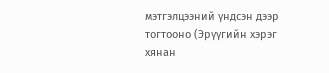мэтгэлцээний үндсэн дээр тогтооно (Эрүүгийн хэрэг хянан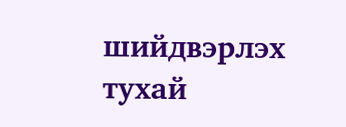шийдвэрлэх тухай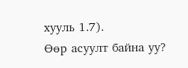хууль 1.7).
Өөр асуулт байна уу?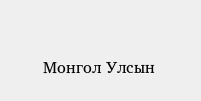Монгол Улсын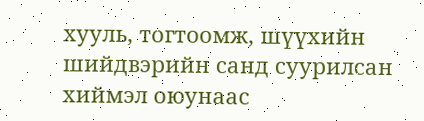хууль, тогтоомж, шүүхийн шийдвэрийн санд суурилсан хиймэл оюунаас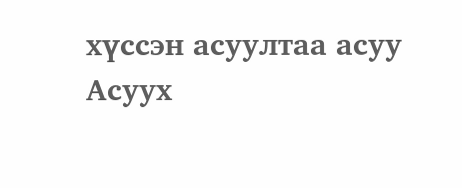хүссэн асуултаа асуу
Асуух